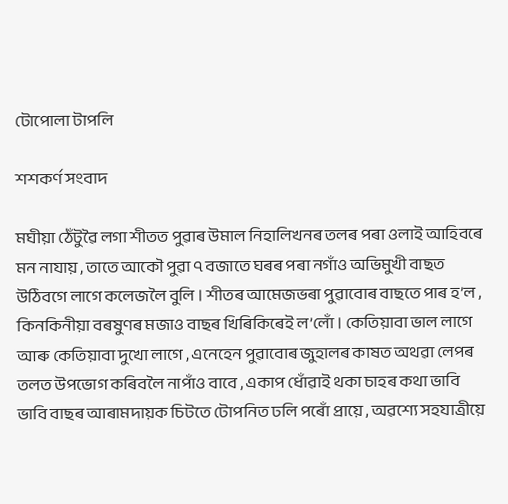টোপোলা টাপলি

শশকৰ্ণ সংবাদ

মঘীয়া ঠেঁটুৱৈ লগা শীতত পুৱাৰ উমাল নিহালিখনৰ তলৰ পৰা ওলাই আহিবৰে মন নাযায় , তাতে আকৌ পুৱা ৭ বজাতে ঘৰৰ পৰা নগাঁও অভিমুখী বাছত উঠিবগে লাগে কলেজলৈ বুলি । শীতৰ আমেজভৰা পুৱাবোৰ বাছতে পাৰ হ’ল , কিনকিনীয়া বৰষুণৰ মজাও বাছৰ খিৰিকিৰেই ল’লোঁ । কেতিয়াবা ভাল লাগে আৰু কেতিয়াবা দুখো লাগে , এনেহেন পুৱাবোৰ জুহালৰ কাষত অথৱা লেপৰ তলত উপভোগ কৰিবলৈ নাপাঁও বাবে , একাপ ধোঁৱাই থকা চাহৰ কথা ভাবি ভাবি বাছৰ আৰামদায়ক চিটতে টোপনিত ঢলি পৰোঁ প্ৰায়ে , অৱশ্যে সহযাত্ৰীয়ে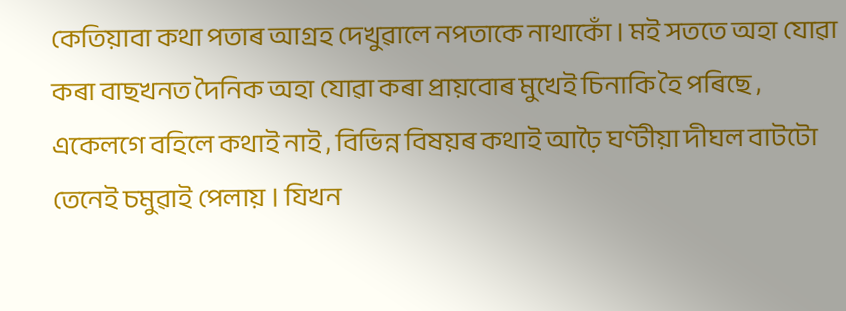কেতিয়াবা কথা পতাৰ আগ্ৰহ দেখুৱালে নপতাকে নাথাকোঁ । মই সততে অহা যোৱা কৰা বাছখনত দৈনিক অহা যোৱা কৰা প্ৰায়বোৰ মুখেই চিনাকি হৈ পৰিছে , একেলগে বহিলে কথাই নাই , বিভিন্ন বিষয়ৰ কথাই আঢ়ৈ ঘণ্টীয়া দীঘল বাটটো তেনেই চমুৱাই পেলায় । যিখন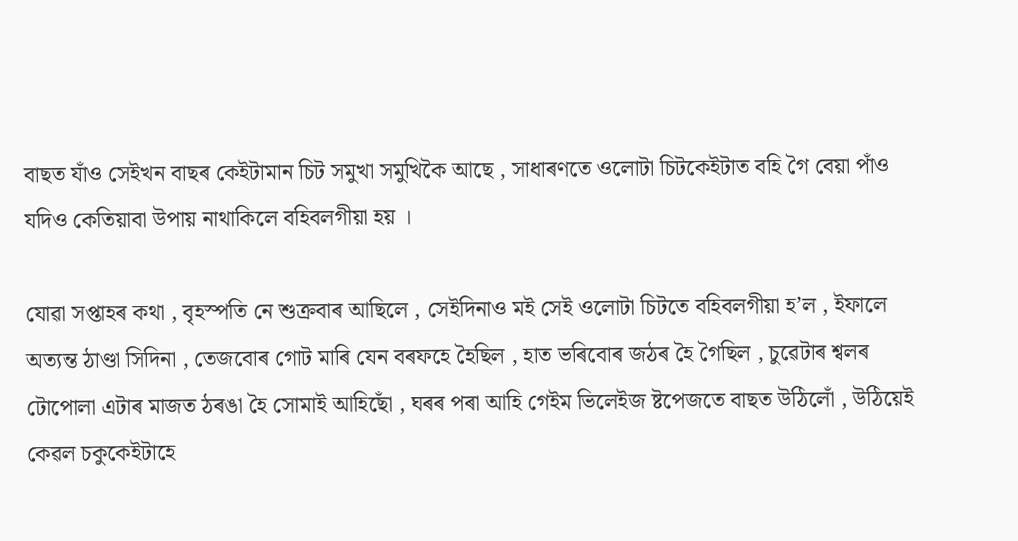বাছত যাঁও সেইখন বাছৰ কেইটামান চিট সমুখা সমুখিকৈ আছে , সাধাৰণতে ওলোটা চিটকেইটাত বহি গৈ বেয়া পাঁও যদিও কেতিয়াবা উপায় নাথাকিলে বহিবলগীয়া হয় ।

যোৱা সপ্তাহৰ কথা , বৃহস্পতি নে শুক্ৰবাৰ আছিলে , সেইদিনাও মই সেই ওলোটা চিটতে বহিবলগীয়া হ’ল , ইফালে অত্যন্ত ঠাণ্ডা সিদিনা , তেজবোৰ গোট মাৰি যেন বৰফহে হৈছিল , হাত ভৰিবোৰ জঠৰ হৈ গৈছিল , চুৱেটাৰ শ্বলৰ টোপোলা এটাৰ মাজত ঠৰঙা হৈ সোমাই আহিছোঁ , ঘৰৰ পৰা আহি গেইম ভিলেইজ ষ্টপেজতে বাছত উঠিলোঁ , উঠিয়েই কেৱল চকুকেইটাহে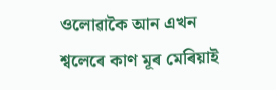ওলোৱাকৈ আন এখন শ্বলেৰে কাণ মূৰ মেৰিয়াই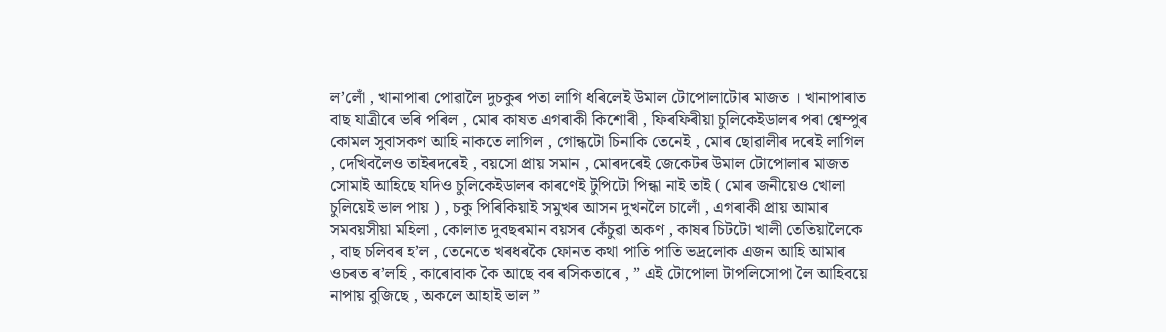ল’লোঁ , খানাপাৰা পোৱালৈ দুচকুৰ পতা লাগি ধৰিলেই উমাল টোপোলাটোৰ মাজত । খানাপাৰাত বাছ যাত্ৰীৰে ভৰি পৰিল , মোৰ কাষত এগৰাকী কিশোৰী , ফিৰফিৰীয়া চুলিকেইডালৰ পৰা শ্বেম্পুৰ কোমল সুবাসকণ আহি নাকতে লাগিল , গোন্ধটো চিনাকি তেনেই , মোৰ ছোৱালীৰ দৰেই লাগিল , দেখিবলৈও তাইৰদৰেই , বয়সো প্ৰায় সমান , মোৰদৰেই জেকেটৰ উমাল টোপোলাৰ মাজত সোমাই আহিছে যদিও চুলিকেইডালৰ কাৰণেই টুপিটো পিন্ধা নাই তাই ( মোৰ জনীয়েও খোলা চুলিয়েই ভাল পায় ) , চকু পিৰিকিয়াই সমুখৰ আসন দুখনলৈ চালোঁ , এগৰাকী প্ৰায় আমাৰ সমবয়সীয়া মহিলা , কোলাত দুবছৰমান বয়সৰ কেঁচুৱা অকণ , কাষৰ চিটটো খালী তেতিয়ালৈকে , বাছ চলিবৰ হ’ল , তেনেতে খৰধৰকৈ ফোনত কথা পাতি পাতি ভদ্ৰলোক এজন আহি আমাৰ ওচৰত ৰ’লহি , কাৰোবাক কৈ আছে বৰ ৰসিকতাৰে , ” এই টোপোলা টাপলিসোপা লৈ আহিবয়ে নাপায় বুজিছে , অকলে আহাই ভাল ”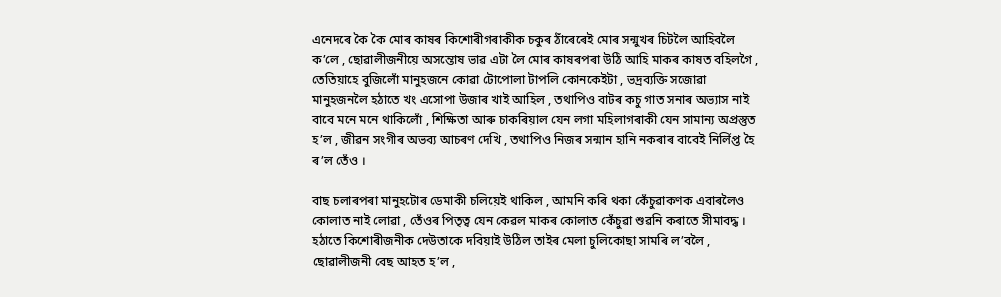এনেদৰে কৈ কৈ মোৰ কাষৰ কিশোৰীগৰাকীক চকুৰ ঠাঁৰেৰেই মোৰ সন্মুখৰ চিটলৈ আহিবলৈ ক’লে , ছোৱালীজনীয়ে অসন্তোষ ভাৱ এটা লৈ মোৰ কাষৰপৰা উঠি আহি মাকৰ কাষত বহিলগৈ , তেতিয়াহে বুজিলোঁ মানুহজনে কোৱা টোপোলা টাপলি কোনকেইটা , ভদ্ৰব্যক্তি সজোৱা মানুহজনলৈ হঠাতে খং এসোপা উজাৰ খাই আহিল , তথাপিও বাটৰ কচু গাত সনাৰ অভ্যাস নাই বাবে মনে মনে থাকিলোঁ , শিক্ষিতা আৰু চাকৰিয়াল যেন লগা মহিলাগৰাকী যেন সামান্য অপ্ৰস্তুত হ’ল , জীৱন সংগীৰ অভব্য আচৰণ দেখি , তথাপিও নিজৰ সন্মান হানি নকৰাৰ বাবেই নিৰ্লিপ্ত হৈ ৰ’ল তেঁও ।

বাছ চলাৰপৰা মানুহটোৰ ডেমাকী চলিয়েই থাকিল , আমনি কৰি থকা কেঁচুৱাকণক এবাৰলৈও কোলাত নাই লোৱা , তেঁওৰ পিতৃত্ব যেন কেৱল মাকৰ কোলাত কেঁচুৱা শুৱনি কৰাতে সীমাবদ্ধ । হঠাতে কিশোৰীজনীক দেউতাকে দবিয়াই উঠিল তাইৰ মেলা চুলিকোছা সামৰি ল’বলৈ , ছোৱালীজনী বেছ আহত হ’ল ,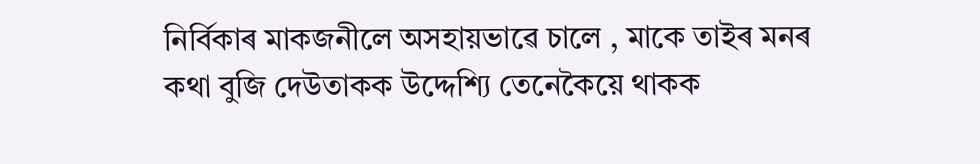নিৰ্বিকাৰ মাকজনীলে অসহায়ভাৱে চালে , মাকে তাইৰ মনৰ কথা বুজি দেউতাকক উদ্দেশ্যি তেনেকৈয়ে থাকক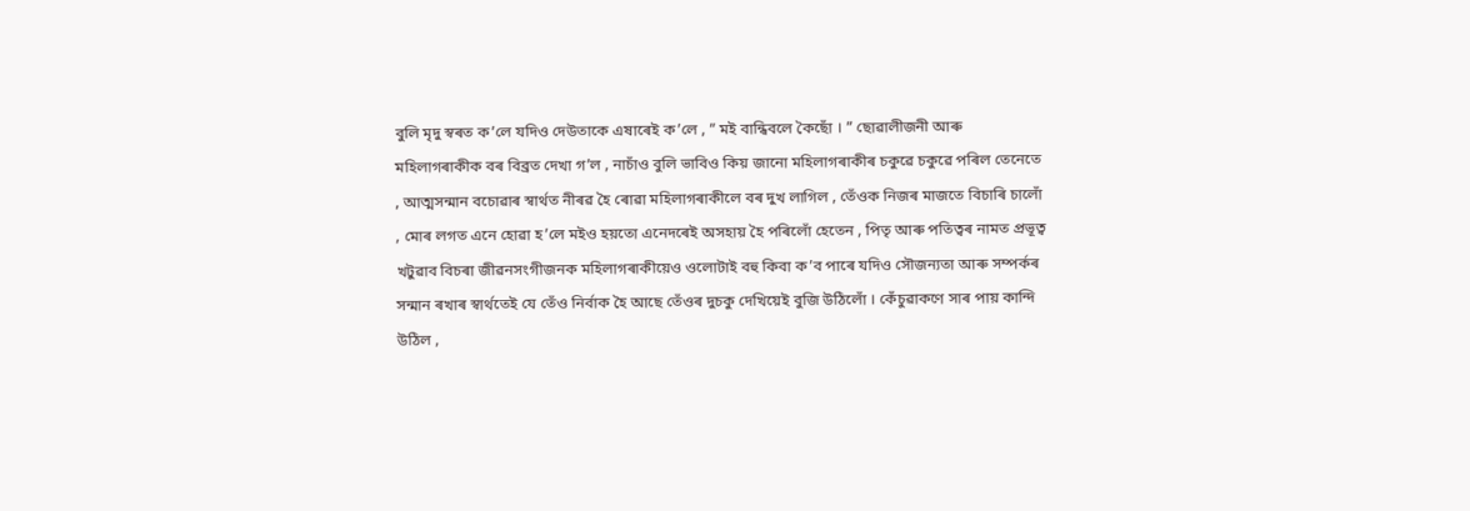বুলি মৃদু স্বৰত ক’লে যদিও দেউতাকে এষাৰেই ক’লে , ” মই বান্ধিবলে কৈছোঁ । ” ছোৱালীজনী আৰু মহিলাগৰাকীক বৰ বিব্ৰত দেখা গ’ল , নাচাঁও বুলি ভাবিও কিয় জানো মহিলাগৰাকীৰ চকুৱে চকুৱে পৰিল তেনেতে , আত্মসন্মান বচোৱাৰ স্বাৰ্থত নীৰৱ হৈ ৰোৱা মহিলাগৰাকীলে বৰ দুখ লাগিল , তেঁওক নিজৰ মাজতে বিচাৰি চালোঁ , মোৰ লগত এনে হোৱা হ’লে মইও হয়তো এনেদৰেই অসহায় হৈ পৰিলোঁ হেতেন , পিতৃ আৰু পতিত্বৰ নামত প্ৰভূত্ব খটুৱাব বিচৰা জীৱনসংগীজনক মহিলাগৰাকীয়েও ওলোটাই বহু কিবা ক’ব পাৰে যদিও সৌজন্যতা আৰু সম্পৰ্কৰ সন্মান ৰখাৰ স্বাৰ্থতেই যে তেঁও নিৰ্বাক হৈ আছে তেঁওৰ দুচকু দেখিয়েই বুজি উঠিলোঁ । কেঁচুৱাকণে সাৰ পায় কান্দি উঠিল ,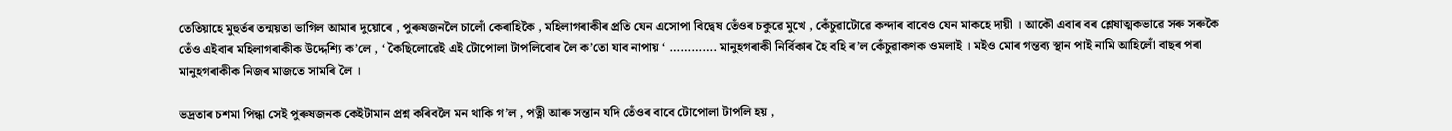তেতিয়াহে মুহুৰ্তৰ তন্ময়তা ভাগিল আমাৰ দুয়োৰে , পুৰুষজনলৈ চালোঁ কেৰাহিকৈ , মহিলাগৰাকীৰ প্ৰতি যেন এসোপা বিদ্বেষ তেঁওৰ চকুৱে মুখে , কেঁচুৱাটোৱে কন্দাৰ বাবেও যেন মাকহে দায়ী । আকৌ এবাৰ বৰ শ্লেষাত্মকভাৱে সৰু সৰুকৈ তেঁও এইবাৰ মহিলাগৰাকীক উদ্দেশ্যি ক’লে , ‘ কৈছিলোৱেই এই টোপোলা টাপলিবোৰ লৈ ক’তো যাব নাপায় ‘ …………. মানুহগৰাকী নিৰ্বিকাৰ হৈ বহি ৰ’ল কেঁচুৱাকণক ওমলাই । মইও মোৰ গন্তব্য স্থান পাই নামি আহিলোঁ বাছৰ পৰা মানুহগৰাকীক নিজৰ মাজতে সামৰি লৈ ।

ভদ্ৰতাৰ চশমা পিন্ধা সেই পুৰুষজনক কেইটামান প্ৰশ্ন কৰিবলৈ মন থাকি গ’ল , পত্নী আৰু সন্তান যদি তেঁওৰ বাবে টোপোলা টাপলি হয় ,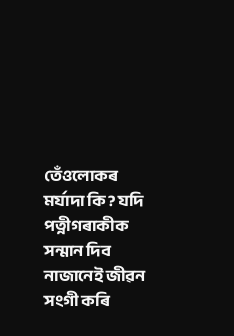তেঁওলোকৰ মৰ্যাদা কি ? যদি পত্নীগৰাকীক সন্মান দিব নাজানেই জীৱন সংগী কৰি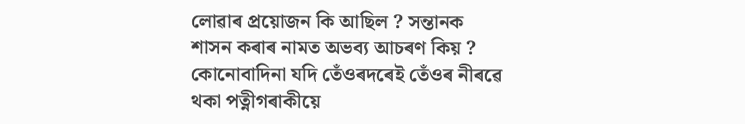লোৱাৰ প্ৰয়োজন কি আছিল ? সন্তানক শাসন কৰাৰ নামত অভব্য আচৰণ কিয় ? কোনোবাদিনা যদি তেঁওৰদৰেই তেঁওৰ নীৰৱে থকা পত্নীগৰাকীয়ে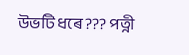উভটি ধৰে ??? পত্নী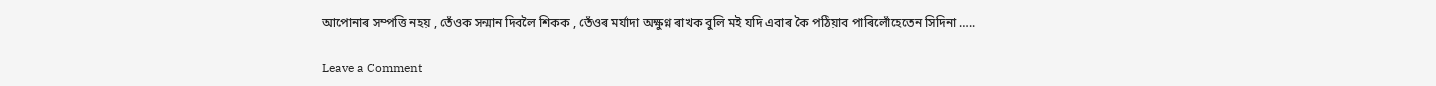আপোনাৰ সম্পত্তি নহয় , তেঁওক সন্মান দিবলৈ শিকক , তেঁওৰ মৰ্যাদা অক্ষুণ্ন ৰাখক বুলি মই যদি এবাৰ কৈ পঠিয়াব পাৰিলোঁহেতেন সিদিনা …..

Leave a Comment